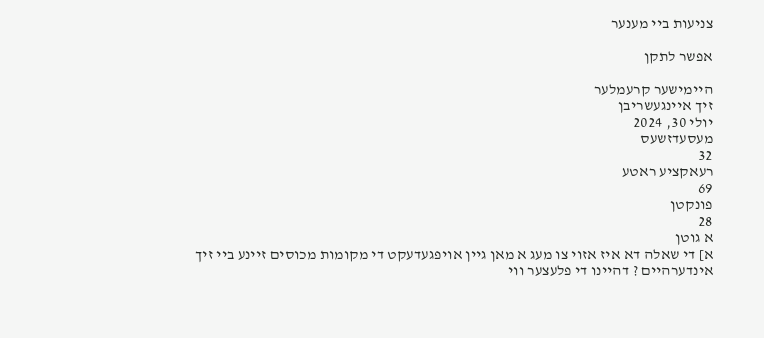צניעות ביי מענער

אפשר לתקן

היימישער קרעמלער
זיך איינגעשריבן
יולי 30, 2024
מעסעדזשעס
32
רעאקציע ראטע
69
פונקטן
28
א גוטן
א] די שאלה דא איז אזוי צו מעג א מאן גיין אויפגעדעקט די מקומות מכוסים זיינע ביי זיך אינדערהיים ? דהיינו די פלעצער ווי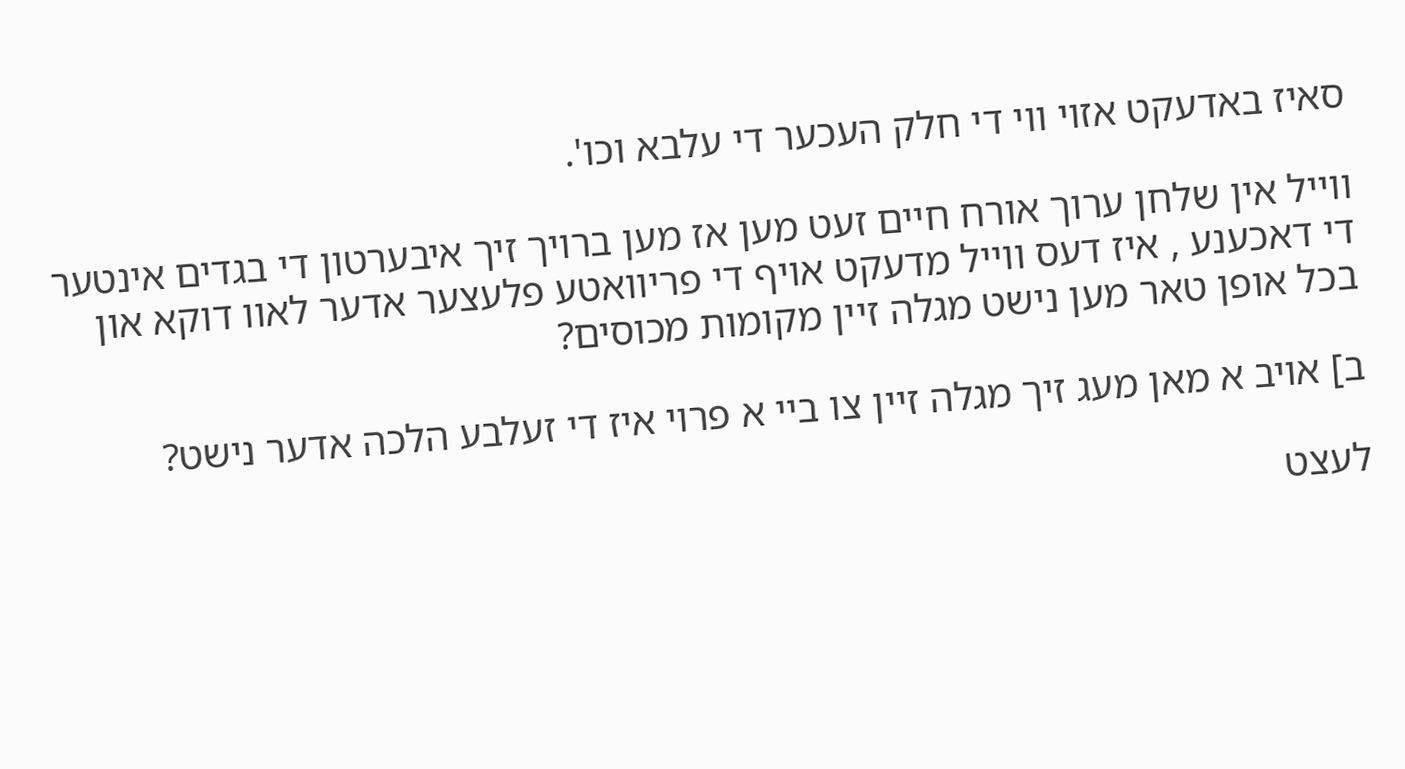סאיז באדעקט אזוי ווי די חלק העכער די עלבא וכו'.

ווייל אין שלחן ערוך אורח חיים זעט מען אז מען ברויך זיך איבערטון די בגדים אינטער די דאכענע , איז דעס ווייל מדעקט אויף די פריוואטע פלעצער אדער לאוו דוקא און בכל אופן טאר מען נישט מגלה זיין מקומות מכוסים?

ב] אויב א מאן מעג זיך מגלה זיין צו ביי א פרוי איז די זעלבע הלכה אדער נישט?

לעצט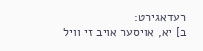רעדאגירט:
ב] יא, אויסער אויב זי וויל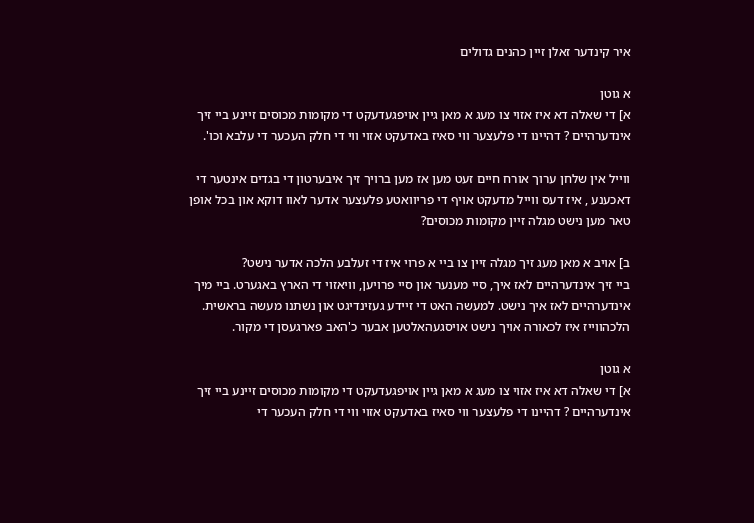איר קינדער זאלן זיין כהנים גדולים

א גוטן
א] די שאלה דא איז אזוי צו מעג א מאן גיין אויפגעדעקט די מקומות מכוסים זיינע ביי זיך אינדערהיים ? דהיינו די פלעצער ווי סאיז באדעקט אזוי ווי די חלק העכער די עלבא וכו'.

ווייל אין שלחן ערוך אורח חיים זעט מען אז מען ברויך זיך איבערטון די בגדים אינטער די דאכענע , איז דעס ווייל מדעקט אויף די פריוואטע פלעצער אדער לאוו דוקא און בכל אופן טאר מען נישט מגלה זיין מקומות מכוסים?

ב] אויב א מאן מעג זיך מגלה זיין צו ביי א פרוי איז די זעלבע הלכה אדער נישט?
ביי זיך אינדערהיים לאז איך, סיי מענער און סיי פרויען, וויאזוי די הארץ באגערט. ביי מיך אינדערהיים לאז איך נישט. למעשה האט די זיידע געזינדיגט און נשתנו מעשה בראשית. הלכהווייז איז לכאורה אויך נישט אויסגעהאלטען אבער כ'האב פארגעסן די מקור.

א גוטן
א] די שאלה דא איז אזוי צו מעג א מאן גיין אויפגעדעקט די מקומות מכוסים זיינע ביי זיך אינדערהיים ? דהיינו די פלעצער ווי סאיז באדעקט אזוי ווי די חלק העכער די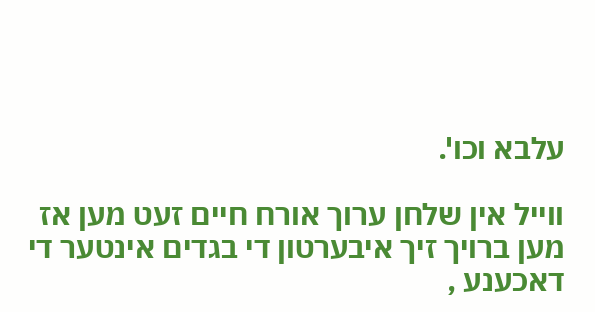עלבא וכו'.

ווייל אין שלחן ערוך אורח חיים זעט מען אז מען ברויך זיך איבערטון די בגדים אינטער די דאכענע ,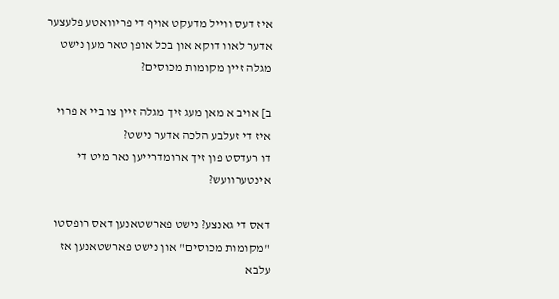איז דעס ווייל מדעקט אויף די פריוואטע פלעצער אדער לאוו דוקא און בכל אופן טאר מען נישט מגלה זיין מקומות מכוסים?

ב] אויב א מאן מעג זיך מגלה זיין צו ביי א פרוי איז די זעלבע הלכה אדער נישט?
דו רעדסט פון זיך ארומדרייען נאר מיט די אינטערוועש?

דאס די גאנצע? נישט פארשטאנען דאס רופסטו "מקומות מכוסים" און נישט פארשטאנען אז עלבא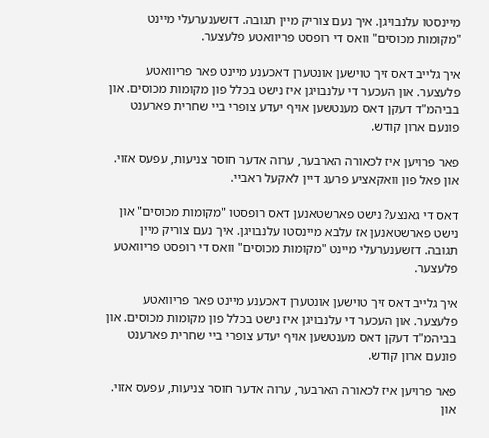מיינסטו עלנבויגן. איך נעם צוריק מיין תגובה. דזשענערעלי מיינט "מקומות מכוסים" וואס די רופסט פריוואטע פלעצער.

איך גלייב דאס זיך טוישען אונטערן דאכענע מיינט פאר פריוואטע פלעצער. און העכער די עלנבויגן איז נישט בכלל פון מקומות מכוסים. און בביהמ"ד דעקן דאס מענטשען אויף יעדע צופרי ביי שחרית פארענט פונעם ארון קודש.

פאר פרויען איז לכאורה הארבער, ערוה אדער חוסר צניעות, עפעס אזוי. און פאל פון וואקאציע פרעג דיין לאקעל ראביי.

דאס די גאנצע? נישט פארשטאנען דאס רופסטו "מקומות מכוסים" און נישט פארשטאנען אז עלבא מיינסטו עלנבויגן. איך נעם צוריק מיין תגובה. דזשענערעלי מיינט "מקומות מכוסים" וואס די רופסט פריוואטע פלעצער.

איך גלייב דאס זיך טוישען אונטערן דאכענע מיינט פאר פריוואטע פלעצער. און העכער די עלנבויגן איז נישט בכלל פון מקומות מכוסים. און בביהמ"ד דעקן דאס מענטשען אויף יעדע צופרי ביי שחרית פארענט פונעם ארון קודש.

פאר פרויען איז לכאורה הארבער, ערוה אדער חוסר צניעות, עפעס אזוי. און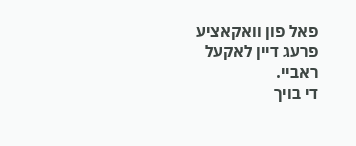פאל פון וואקאציע פרעג דיין לאקעל ראביי.
די בויך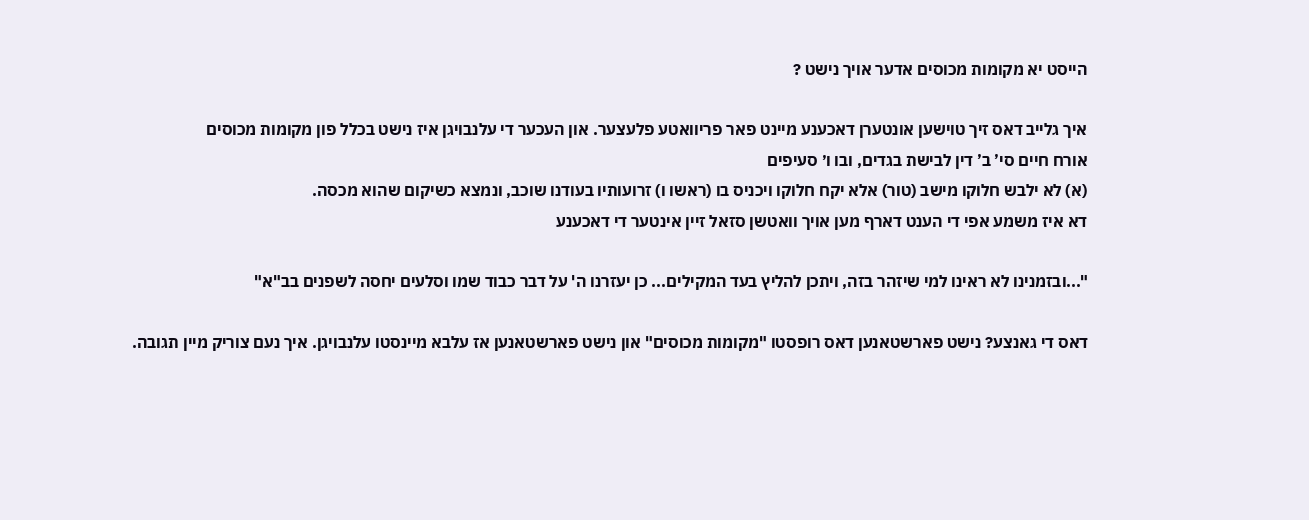הייסט יא מקומות מכוסים אדער אויך נישט ?

איך גלייב דאס זיך טוישען אונטערן דאכענע מיינט פאר פריוואטע פלעצער. און העכער די עלנבויגן איז נישט בכלל פון מקומות מכוסים
אורח חיים סי’ ב’ דין לבישת בגדים, ובו ו׳ סעיפים
(א) לא ילבש חלוקו מישב (טור) אלא יקח חלוקו ויכניס בו (ראשו ו) זרועותיו בעודנו שוכב, ונמצא כשיקום שהוא מכסה.
דא איז משמע אפי די הענט דארף מען אויך וואטשן סזאל זיין אינטער די דאכענע

"...ובזמנינו לא ראינו למי שיזהר בזה, ויתכן להליץ בעד המקילים... כן יעזרנו ה' על דבר כבוד שמו וסלעים יחסה לשפנים בב"א"

דאס די גאנצע? נישט פארשטאנען דאס רופסטו "מקומות מכוסים" און נישט פארשטאנען אז עלבא מיינסטו עלנבויגן. איך נעם צוריק מיין תגובה.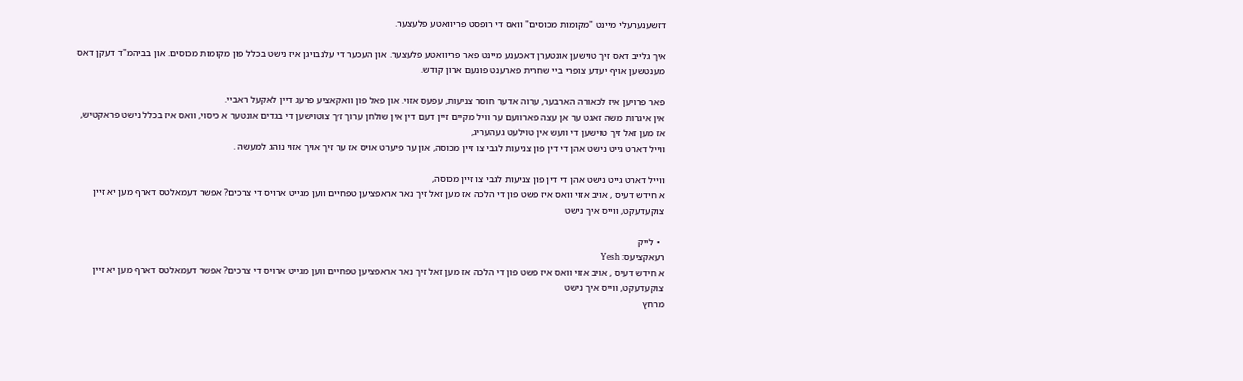דזשענערעלי מיינט "מקומות מכוסים" וואס די רופסט פריוואטע פלעצער.

איך גלייב דאס זיך טוישען אונטערן דאכענע מיינט פאר פריוואטע פלעצער. און העכער די עלנבויגן איז נישט בכלל פון מקומות מכוסים. און בביהמ"ד דעקן דאס מענטשען אויף יעדע צופרי ביי שחרית פארענט פונעם ארון קודש.

פאר פרויען איז לכאורה הארבער, ערוה אדער חוסר צניעות, עפעס אזוי. און פאל פון וואקאציע פרעג דיין לאקעל ראביי.
אין איגרות משה זאגט ער אן עצה פארוועם ער וויל מקיים זיין דעם דין אין שולחן ערוך ז׳ך צוטוישען די בגדים אונטער א כיסוי, וואס איז בכלל נישט פראקטיש,
אז מען זאל זיך טוישען די וועש אין טוילעט געהעריג,
ווייל דארט גייט נישט אהן די דין פון צניעות לגבי צו זיין מכוסה, און ער פיערט אויס אז ער זיך אויך אזוי נוהג למעשה .

ווייל דארט גייט נישט אהן די דין פון צניעות לגבי צו זיין מכוסה,
א חידש דעיס , אויב אזוי וואס איז פשט פון די הלכה אז מען זאל זיך נאר אראפציען טפחיים ווען מגייט ארויס די צרכים? אפשר דעמאלטס דארף מען יא זיין צוקעדעקט, ווייס איך נישט

  • לייק
רעאקציעס: Yesh
א חידש דעיס , אויב אזוי וואס איז פשט פון די הלכה אז מען זאל זיך נאר אראפציען טפחיים ווען מגייט ארויס די צרכים? אפשר דעמאלטס דארף מען יא זיין צוקעדעקט, ווייס איך נישט
מרחץ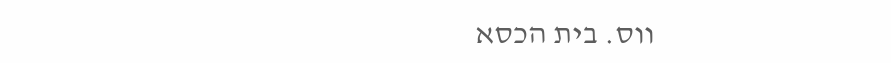ווס. בית הכסא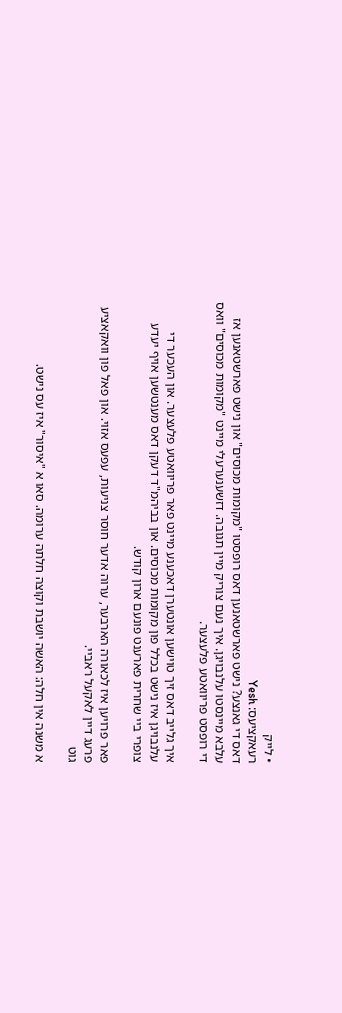• לייק
רעאקציעס: Yesh
דאס די גאנצע? נישט פארשטאנען דאס רופסטו "מקומות מכוסים" און נישט פארשטאנען אז עלבא מיינסטו עלנבויגן. איך נעם צוריק מיין תגובה. דזשענערעלי מיינט "מקומות מכוסים" וואס די רופסט פריוואטע פלעצער.

איך גלייב דאס זיך טוישען אונטערן דאכענע מיינט פאר פריוואטע פלעצער. און העכער די עלנבויגן איז נישט בכלל פון מקומות מכוסים. און בביהמ"ד דעקן דאס מענטשען אויף יעדע צופרי ביי שחרית פארענט פונעם ארון קודש.

פאר פרויען איז לכאורה הארבער, ערוה אדער חוסר צניעות, עפעס אזוי. און פאל פון וואקאציע פרעג דיין לאקעל ראביי.
גוט

א משנה אין חלה: האשה יושבת וקוצה חלתה ערומה. סאו א "איסור" איז עס נישט.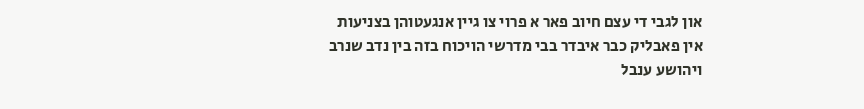און לגבי די עצם חיוב פאר א פרוי צו גיין אנגעטוהן בצניעות אין פאבליק כבר איבדר בבי מדרשי הויכוח בזה בין נדב שנרב ויהושע ענבל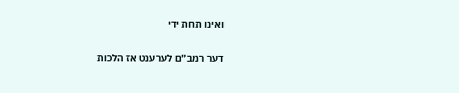ואינו תחת ידי

דער רמב״ם לערענט אז הלכות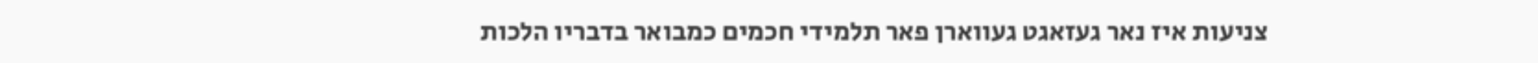צניעות איז נאר געזאגט געווארן פאר תלמידי חכמים כמבואר בדבריו הלכות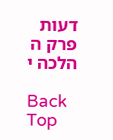דעות פרק ה הלכה י

Back
Top